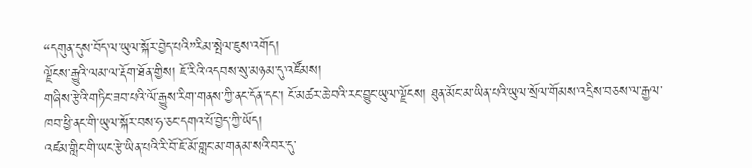“དགུན་དུས་བོད་ལ་ཡུལ་སྐོར་བྱེད་པའི”རིམ་སྤེལ་ཇུས་འགོད།
ལྗོངས་རྒྱུའི་ལམ་ལ་རྡོག་ཐོན་གྱིས། ཇོ་རིའི་འདབས་སུ་མཉམ་དུ་འཛོམས།
གཞིས་རྩེའི་གཏིང་ཟབ་པའི་ལོ་རྒྱུས་རིག་གནས་ཀྱི་ནང་དོན་དང་། ངོ་མཚར་ཆེ་བའི་རང་བྱུང་ཡུལ་ལྗོངས། ཐུན་མོང་མ་ཡིན་པའི་ཡུལ་སྲོལ་གོམས་འདྲིས་བཅས་ལ་རྒྱལ་ཁབ་ཕྱི་ནང་གི་ཡུལ་སྐོར་བས་ཧ་ཅང་དགའ་པོ་བྱེད་ཀྱི་ཡོད།
འཛམ་གླིང་གི་ཡང་རྩེ་ཡིན་པའི་རི་བོ་ཇོ་མོ་གླང་མ་གནམ་སའི་བར་དུ་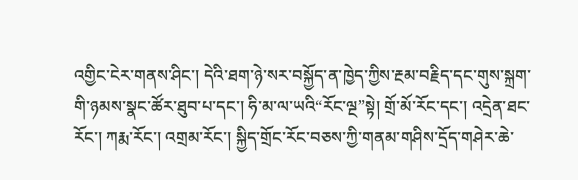འགྱིང་ངེར་གནས་ཤིང་། དེའི་ཐག་ཉེ་སར་བསྐྱོད་ན་ཁྱེད་ཀྱིས་རྔམ་བརྗིད་དང་གུས་སྐྲག་གི་ཉམས་སྣང་ཚོར་ཐུབ་པ་དང་། ཧི་མ་ལ་ཡའི“རོང་ལྔ”སྟེ། གྲོ་མོ་རོང་དང་། འདྲེན་ཐང་རོང་། ཀརྨ་རོང་། འགྲམ་རོང་། སྐྱིད་གྲོང་རོང་བཅས་ཀྱི་གནམ་གཤིས་དྲོད་གཤེར་ཆེ་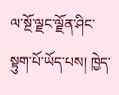ལ་སྔོ་ལྗང་ལྗོན་ཤིང་སྟུག་པོ་ཡོད་པས། ཁྱེད་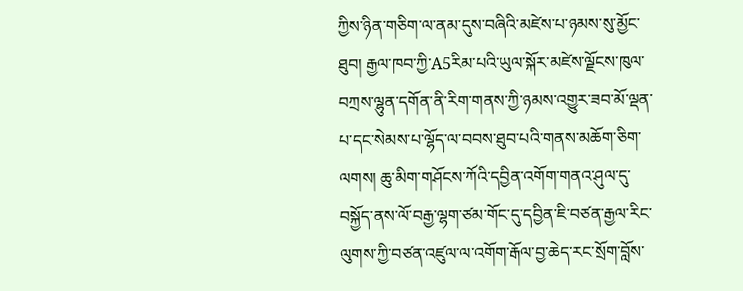ཀྱིས་ཉིན་གཅིག་ལ་ནམ་དུས་བཞིའི་མཛེས་པ་ཉམས་སུ་མྱོང་ཐུབ། རྒྱལ་ཁབ་ཀྱི་A5རིམ་པའི་ཡུལ་སྐོར་མཛེས་ལྗོངས་ཁུལ་བཀྲས་ལྷུན་དགོན་ནི་རིག་གནས་ཀྱི་ཉམས་འགྱུར་ཟབ་མོ་ལྡན་པ་དང་སེམས་པ་ལྷོད་ལ་བབས་ཐུབ་པའི་གནས་མཆོག་ཅིག་ལགས། ཆུ་མིག་གཤོངས་ཀོའི་དབྱིན་འགོག་གནའ་ཤུལ་དུ་བསྐྱོད་ནས་ལོ་བརྒྱ་ལྷག་ཙམ་གོང་དུ་དབྱིན་ཇི་བཙན་རྒྱལ་རིང་ལུགས་ཀྱི་བཙན་འཛུལ་ལ་འགོག་རྒོལ་བྱ་ཆེད་རང་སྲོག་བློས་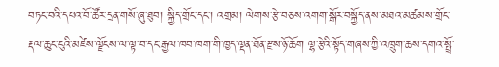བཏང་བའི་དཔའ་བོ་ཚོར་དྲན་གསོ་ཞུ་ཐུབ། སྐྱིད་གྲོང་དང་། འགྲམ། ལེགས་རྩེ་བཅས་འགག་སྒོར་བསྐྱོད་ནས་མཐའ་མཚམས་གྲོང་རྡལ་ཆུང་ངུའི་མཛེས་ལྗོངས་ལ་ལྟ་བ་དང་རྒྱལ་ཁབ་ཁག་གི་ཁྱད་ལྡན་ཐོན་རྫས་ཉོ་ཆོག ལྷ་རྩེའི་སྟོད་གཞས་ཀྱི་འཁྲུག་ཆས་དགའ་སྤྲོ་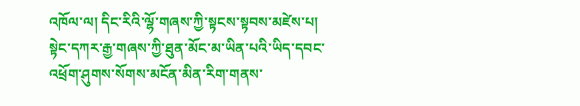འཁོལ་ལ། དིང་རིའི་ལྷོ་གཞས་ཀྱི་སྟངས་སྟབས་མཛེས་པ། སྟེང་དཀར་རྒྱ་གཞས་ཀྱི་ཐུན་མོང་མ་ཡིན་པའི་ཡིད་དབང་འཕྲོག་ཤུགས་སོགས་མངོན་མིན་རིག་གནས་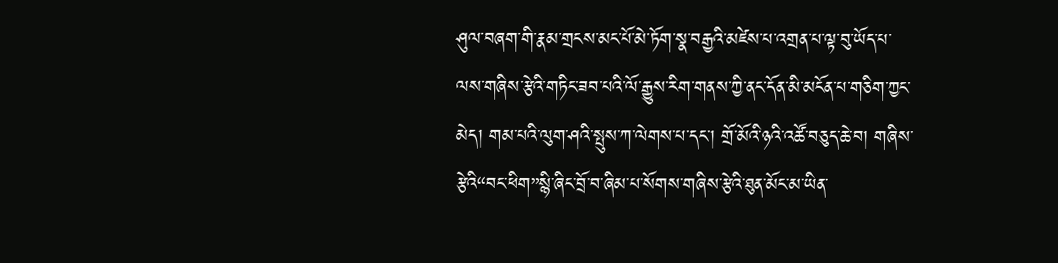ཤུལ་བཞག་གི་རྣམ་གྲངས་མང་པོ་མེ་ཏོག་སྣ་བརྒྱའི་མཛེས་པ་འགྲན་པ་ལྟ་བུ་ཡོད་པ་ལས་གཞིས་རྩེའི་གཏིང་ཟབ་པའི་ལོ་རྒྱུས་རིག་གནས་ཀྱི་ནང་དོན་མི་མངོན་པ་གཅིག་ཀྱང་མེད། གམ་པའི་ལུག་ཤའི་སྤུས་ཀ་ལེགས་པ་དང་། གྲོ་མོའི་ཉའི་འཚོ་བཅུད་ཆེ་བ། གཞིས་རྩེའི“བང་ཕིག”སྙི་ཞིང་བྲོ་བ་ཞིམ་པ་སོགས་གཞིས་རྩེའི་ཐུན་མོང་མ་ཡིན་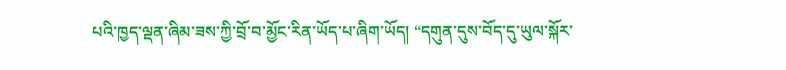པའི་ཁྱད་ལྡན་ཞིམ་ཟས་ཀྱི་བྲོ་བ་མྱོང་རིན་ཡོད་པ་ཞིག་ཡོད། “དགུན་དུས་བོད་དུ་ཡུལ་སྐོར་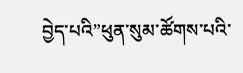བྱེད་པའི”ཕུན་སུམ་ཚོགས་པའི་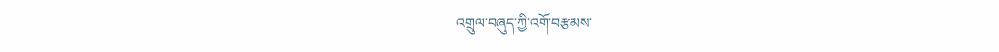འགྲུལ་བཞུད་ཀྱི་འགོ་བརྩམས་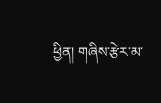ཕྱིན། གཞིས་རྩེར་མ་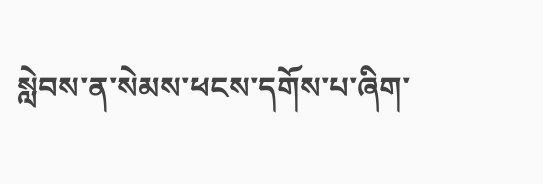སླེབས་ན་སེམས་ཕངས་དགོས་པ་ཞིག་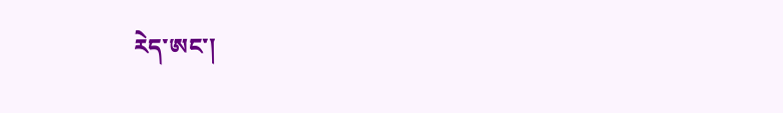རེད་ཨང་།